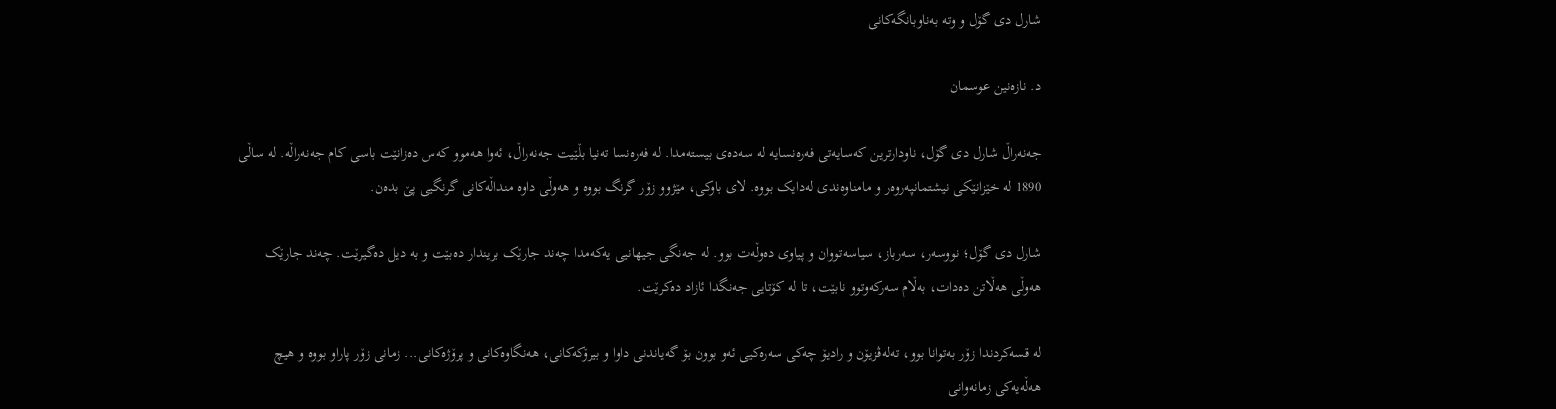شارل دی گۆل و وتە بەناوبانگەکانی

د. نازەنین عوسمان

جەنەراڵ شارل دی گۆل، ناودارترین کەسایەتی فەرەنسایە لە سەدەی بیستەمدا. لە فەرەنسا تەنیا بڵێیت جەنەراڵ، ئەوا هەموو کەس دەزانێت باسی کام جەنەراڵە. لە ساڵی 1890 لە خێزانێکی نیشتمانپەروەر و مامناوەندی لەدایک بووە. لای باوکی، مێژوو زۆر گرنگ بووە و هەوڵی داوە منداڵەکانی گرنگیی پێ بدەن.

شارل دی گۆل؛ نووسەر، سەرباز، سیاسەتووان و پیاوی دەوڵەت بوو. لە جەنگی جیهانیی یەکەمدا چەند جارێک بریندار دەبێت و بە دیل دەگیرێت. چەند جارێک هەوڵی هەڵاتن دەدات، بەڵام سەرکەوتوو نابێت، تا لە کۆتایی جەنگدا ئازاد دەکرێت.

لە قسەکردندا زۆر بەتوانا بوو، تەلەڤزیۆن و رادیۆ چەکی سەرەکیی ئەو بوون بۆ گەیاندنی داوا و بیرۆکەکانی، هەنگاوەکانی و پرۆژەکانی... زمانی زۆر پاراو بووە و هیچ هەڵەیەکی زمانەوانی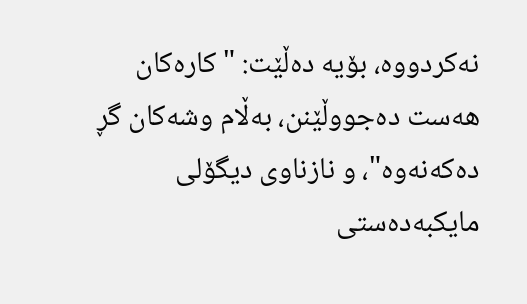نەکردووە، بۆیە دەڵێت: " کارەکان هەست دەجووڵێنن، بەڵام وشەکان گڕ دەکەنەوە"، و نازناوی دیگۆلی مایکبەدەستی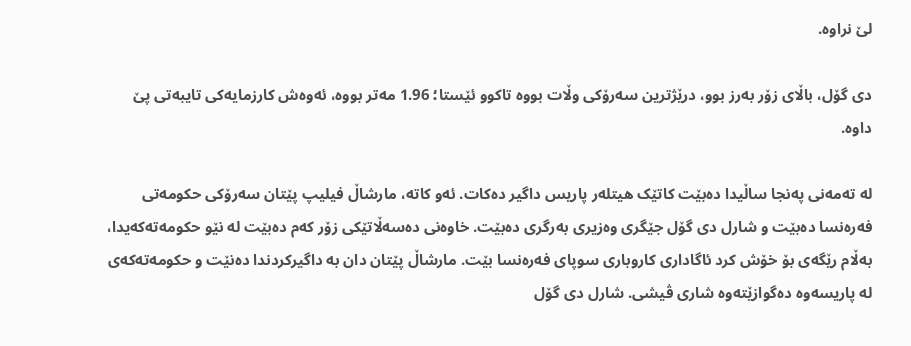لێ نراوە.

دی گۆل، باڵای زۆر بەرز بوو، درێژترین سەرۆکی وڵات بووە تاکوو ئێستا؛ 1.96 مەتر بووە، ئەوەش کارزمایەکی تایبەتی پێ داوە.

لە تەمەنی پەنجا ساڵیدا دەبێت کاتێک هیتلەر پاریس داگیر دەکات. ئەو کاتە، مارشاڵ فیلیپ پێتان سەرۆکی حکومەتی فەرەنسا دەبێت و شارل دی گۆل جێگری وەزیری بەرگری دەبێت. خاوەنی دەسەڵاتێکی زۆر کەم دەبێت لە نێو حکومەتەکەیدا، بەڵام رێگەی بۆ خۆش کرد ئاگاداری کاروباری سوپای فەرەنسا بێت. مارشاڵ پێتان دان بە داگیرکردندا دەنێت و حکومەتەکەی لە پاریسەوە دەگوازێتەوە شاری ڤیشی. شارل دی گۆل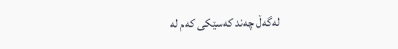لەگەڵ چەند کەسێکی کەم لە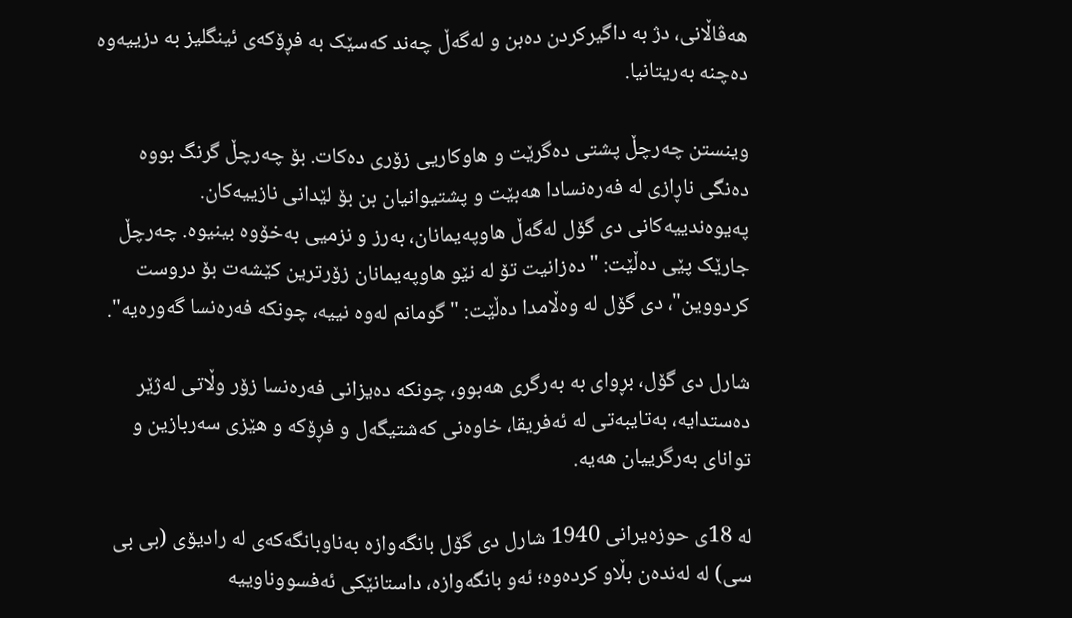هەڤاڵانی، دژ بە داگیرکردن دەبن و لەگەڵ چەند کەسێک بە فڕۆکەی ئینگلیز بە دزییەوە دەچنە بەریتانیا.

وینستن چەرچڵ پشتی دەگرێت و هاوکاریی زۆری دەکات. بۆ چەرچڵ گرنگ بووە دەنگی ناڕازی لە فەرەنسادا هەبێت و پشتیوانیان بن بۆ لێدانی نازییەکان. پەیوەندییەکانی دی گۆل لەگەڵ هاوپەیمانان، بەرز و نزمیی بەخۆوە بینیوە. چەرچڵ جارێک پێی دەڵێت: "دەزانیت تۆ لە نێو هاوپەیمانان زۆرترین کێشەت بۆ دروست کردووین"، دی گۆل لە وەڵامدا دەڵێت: "گومانم لەوە نییە، چونکە فەرەنسا گەورەیە".

شارل دی گۆل، بڕوای بە بەرگری هەبوو، چونکە دەیزانی فەرەنسا زۆر وڵاتی لەژێر دەستدایە، بەتایبەتی لە ئەفریقا، خاوەنی کەشتیگەل و فڕۆکە و هێزی سەربازین و توانای بەرگرییان هەیە.

لە 18ی حوزەیرانی 1940 شارل دی گۆل بانگەوازە بەناوبانگەکەی لە رادیۆی (بی بی سی) لە لەندەن بڵاو کردەوە؛ ئەو بانگەوازە، داستانێکی ئەفسووناوییە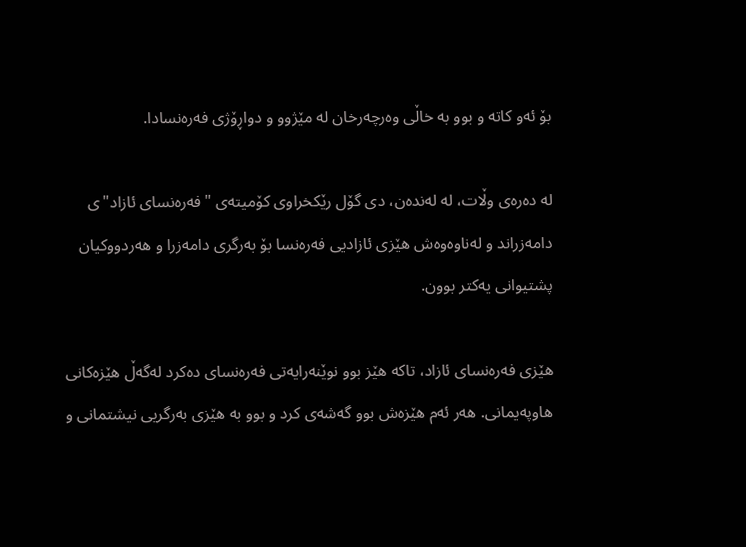بۆ ئەو کاتە و بوو بە خاڵی وەرچەرخان لە مێژوو و دواڕۆژی فەرەنسادا.

لە دەرەی وڵات، لە لەندەن، دی گۆل رێکخراوی کۆمیتەی "فەرەنسای ئازاد"ی دامەزراند و لەناوەوەش هێزی ئازادیی فەرەنسا بۆ بەرگری دامەزرا و هەردووکیان پشتیوانی یەکتر بوون.

هێزی فەرەنسای ئازاد، تاکە هێز بوو نوێنەرایەتی فەرەنسای دەکرد لەگەڵ هێزەکانی هاوپەیمانی. هەر ئەم هێزەش بوو گەشەی کرد و بوو بە هێزی بەرگریی نیشتمانی و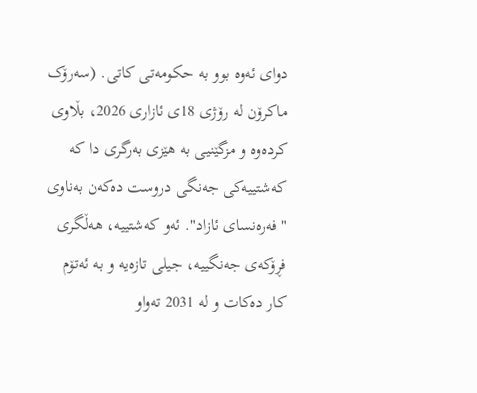دوای ئەوە بوو بە حکومەتی کاتی. (سەرۆک ماکرۆن لە رۆژی 18ی ئازاری 2026، بڵاوی کردەوە و مزگێنیی بە هێزی بەرگری دا کە کەشتییەکی جەنگی دروست دەکەن بەناوی "فەرەنسای ئازاد". ئەو کەشتییە، هەڵگری فڕۆکەی جەنگییە، جیلی تازەیە و بە ئەتۆم کار دەکات و لە 2031 تەواو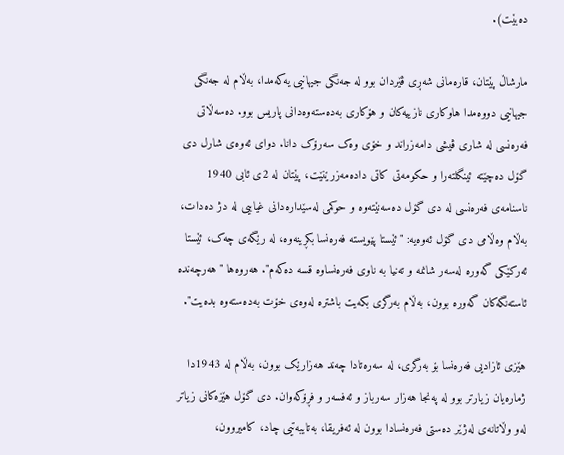دەبێت).

مارشاڵ پێتان، قارەمانی شەڕی ڤێردان بوو لە جەنگی جیهانیی یەکەمدا، بەڵام لە جەنگی جیهانیی دووەمدا هاوکاری نازییەکان و هۆکاری بەدەستەوەدانی پاریس بوو. دەسەڵاتی فەرەنسی لە شاری ڤیشی دامەزراند و خۆی وەک سەرۆک دانا. دوای ئەوەی شارل دی گۆل دەچێتە ئینگلتەرا و حکومەتی کاتی دادەمەزرێنێت، پێتان لە 2ی ئابی 1940 ناسنامەی فەرەنسی لە دی گۆل دەسەنێتەوە و حوکمی لەسێدارەدانی غیابیی لە دژ دەدات، بەڵام وەڵامی دی گۆل ئەوەیە: "ئێستا پێویستە فەرەنسا بکڕینەوە، لە رێگەی چەک، ئێستا ئەرکێکی گەورە لەسەر شانمە و تەنیا بە ناوی فەرەنساوە قسە دەکەم". هەروەها "هەرچەندە ئاستەنگەکان گەورە بوون، بەڵام بەرگری بکەیت باشترە لەوەی خۆت بەدەستەوە بدەیت".

هێزی ئازادیی فەرەنسا بۆ بەرگری، لە سەرەتادا چەند هەزارێک بوون، بەڵام لە 1943دا ژمارەیان زیارتر بوو لە پەنجا هەزار سەرباز و ئەفسەر و فڕۆکەوان. دی گۆل هێزەکانی زیاتر لەو وڵاتانەی لەژێر دەستی فەرەنسادا بوون لە ئەفریقا، بەتایبەتیی چاد، کامیروون،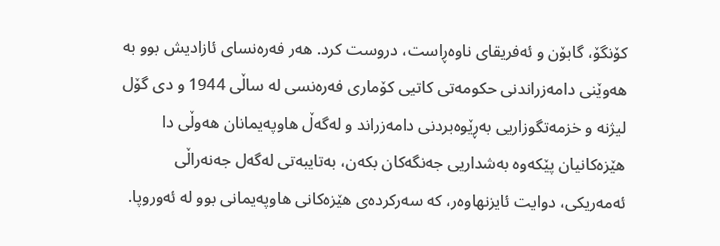کۆنگۆ، گابۆن و ئەفریقای ناوەڕاست، دروست کرد. هەر فەرەنسای ئازادیش بوو بە هەوێنی دامەزراندنی حکومەتی کاتیی کۆماری فەرەنسی لە ساڵی 1944 و دی گۆل لیژنە و خزمەتگوزاریی بەڕێوەبردنی دامەزراند و لەگەڵ هاوپەیمانان هەوڵی دا هێزەکانیان پێکەوە بەشداریی جەنگەکان بکەن، بەتایبەتی لەگەل جەنەراڵی ئەمەریکی، دوایت ئایزنهاوەر، کە سەرکردەی هێزەکانی هاوپەیمانی بوو لە ئەوروپا.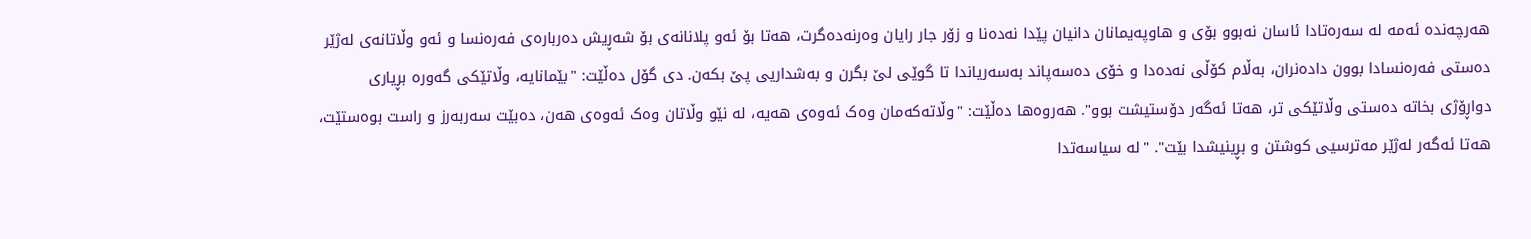هەرچەندە ئەمە لە سەرەتادا ئاسان نەبوو بۆی و هاوپەیمانان دانیان پێدا نەدەنا و زۆر جار رایان وەرنەدەگرت، هەتا بۆ ئەو پلانانەی بۆ شەڕیش دەربارەی فەرەنسا و ئەو وڵاتانەی لەژێر دەستی فەرەنسادا بوون دادەنران، بەڵام کۆڵی نەدەدا و خۆی دەسەپاند بەسەریاندا تا گوێی لێ بگرن و بەشداریی پێ بکەن. دی گۆل دەڵێت: "بێمانایە، وڵاتێکی گەورە بڕیاری دواڕۆژی بخاتە دەستی وڵاتێکی تر، هەتا ئەگەر دۆستیشت بوو". هەروەها دەڵێت: "وڵاتەکەمان وەک ئەوەی هەیە، لە نێو وڵاتان وەک ئەوەی هەن، دەبێت سەربەرز و راست بوەستێت، هەتا ئەگەر لەژێر مەترسیی کوشتن و بڕینیشدا بێت". "لە سیاسەتدا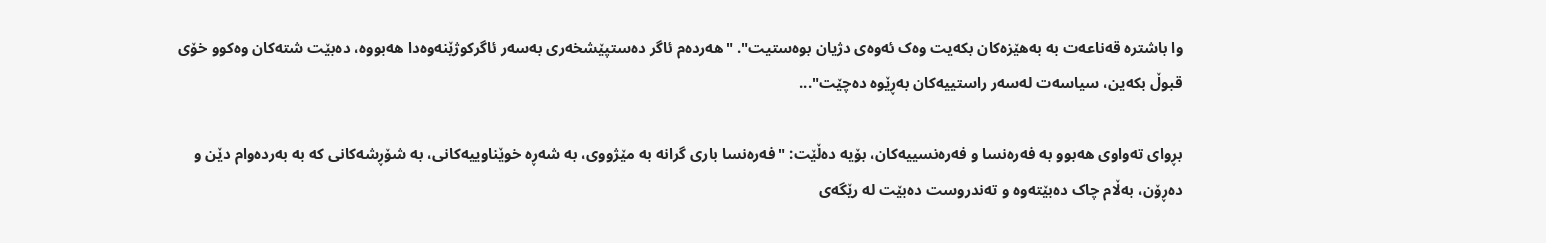وا باشترە قەناعەت بە بەهێزەکان بکەیت وەک ئەوەی دژیان بوەستیت". "هەردەم ئاگر دەستپێشخەری بەسەر ئاگرکوژێنەوەدا هەبووە، دەبێت شتەکان وەکوو خۆی قبوڵ بکەین، سیاسەت لەسەر راستییەکان بەڕێوە دەچێت"...

بڕوای تەواوی هەبوو بە فەرەنسا و فەرەنسییەکان، بۆیە دەڵێت: "فەرەنسا باری گرانە بە مێژووی، بە شەڕە خوێناوییەکانی، بە شۆڕشەکانی کە بە بەردەوام دێن و دەڕۆن، بەڵام چاک دەبێتەوە و تەندروست دەبێت لە رێگەی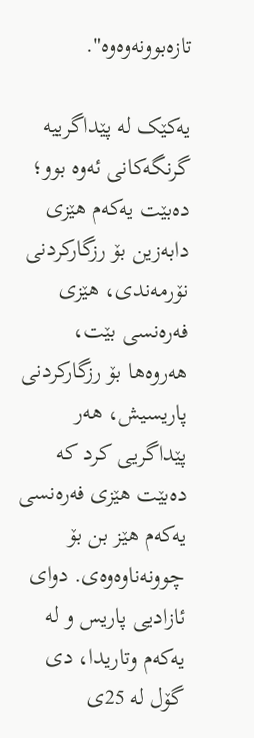تازەبوونەوەوە".

یەکێک لە پێداگرییە گرنگەکانی ئەوە بوو؛ دەبێت یەکەم هێزی دابەزین بۆ رزگارکردنی نۆرمەندی، هێزی فەرەنسی بێت، هەروەها بۆ رزگارکردنی پاریسیش، هەر پێداگریی کرد کە دەبێت هێزی فەرەنسی یەکەم هێز بن بۆ چوونەناوەوەی. دوای ئازادیی پاریس و لە یەکەم وتاریدا، دی گۆل لە 25ی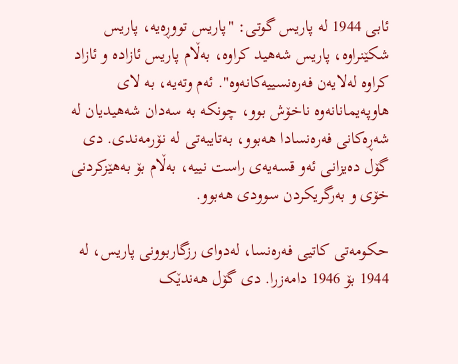ئابی 1944 لە پاریس گوتی: "پاریس تووڕەیە، پاریس شکێنراوە، پاریس شەهید کراوە، بەڵام پاریس ئازادە و ئازاد کراوە لەلایەن فەرەنسییەکانەوە". ئەم وتەیە، بە لای هاوپەیمانانەوە ناخۆش بوو، چونکە بە سەدان شەهیدیان لە شەڕەکانی فەرەنسادا هەبوو، بەتایبەتی لە نۆرمەندی. دی گۆل دەیزانی ئەو قسەیەی راست نییە، بەڵام بۆ بەهێزکردنی خۆی و بەرگریکردن سوودی هەبوو.

حکومەتی کاتیی فەرەنسا، لەدوای رزگاربوونی پاریس، لە 1944 بۆ 1946 دامەزرا. دی گۆل هەندێک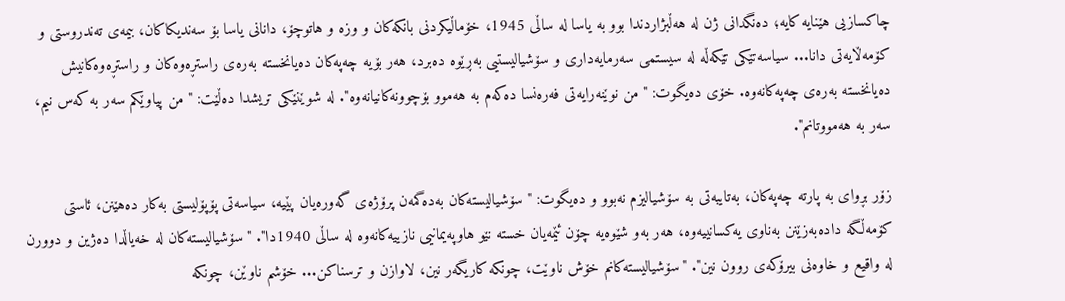چاکسازیی هێنایە کایە؛ دەنگدانی ژن لە هەڵبژاردندا بوو بە یاسا لە ساڵی 1945، خۆماڵیکردنی بانکەکان و وزە و هاتوچۆ، دانانی یاسا بۆ سەندیکاکان، بیمەی تەندروستی و کۆمەڵایەتی دانا... سیاسەتێکی تێکەڵە لە سیستمی سەرمایەداری و سۆشیالیستیی بەڕێوە دەبرد، هەر بۆیە چەپەکان دەیانخستە بەرەی راستڕەوەکان و راستڕەوەکانیش دەیانخستە بەرەی چەپەکانەوە. خۆی دەیگوت: "من نوێنەرایەتی فەرەنسا دەکەم بە هەموو بۆچوونەکانیانەوە". لە شوێنێکی تریشدا دەڵێت: "من پیاوێکم سەر بە کەس نیم، سەر بە هەمووتانم".

زۆر بڕوای بە پارتە چەپەکان، بەتایبەتی بە سۆشیالیزم نەبوو و دەیگوت: "سۆشیالیستەکان بەدەگمەن پرۆژەی گەورەیان پێیە، سیاسەتی پۆپۆلیستی بەکار دەهێنن، ئاستی کۆمەڵگە دادەبەزێنن بەناوی یەکسانییەوە، هەر بەو شێوەیە چۆن ئێمەیان خستە نێو هاوپەیمانیی نازییەکانەوە لە ساڵی 1940دا". "سۆشیالیستەکان لە خەیاڵدا دەژین و دوورن لە واقیع و خاوەنی بیرۆکەی روون نین". "سۆشیالیستەکانم خۆش ناوێت، چونکە کاریگەر نین، لاوازن و ترسناکن... خۆشم ناوێن، چونکە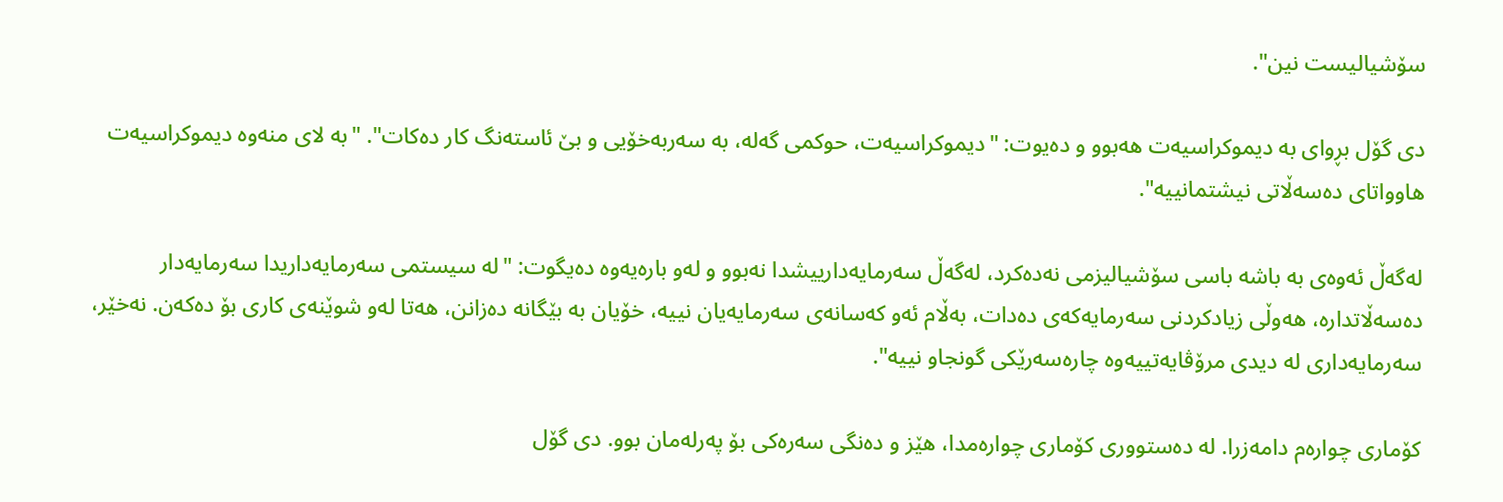سۆشیالیست نین".

دی گۆل بڕوای بە دیموکراسیەت هەبوو و دەیوت: "دیموکراسیەت، حوکمی گەلە، بە سەربەخۆیی و بێ ئاستەنگ کار دەکات". "بە لای منەوە دیموکراسیەت هاوواتای دەسەڵاتی نیشتمانییە".

لەگەڵ ئەوەی بە باشە باسی سۆشیالیزمی نەدەکرد، لەگەڵ سەرمایەدارییشدا نەبوو و لەو بارەیەوە دەیگوت: "لە سیستمی سەرمایەداریدا سەرمایەدار دەسەڵاتدارە، هەوڵی زیادکردنی سەرمایەکەی دەدات، بەڵام ئەو کەسانەی سەرمایەیان نییە، خۆیان بە بێگانە دەزانن، هەتا لەو شوێنەی کاری بۆ دەکەن. نەخێر، سەرمایەداری لە دیدی مرۆڤایەتییەوە چارەسەرێکی گونجاو نییە".

کۆماری چوارەم دامەزرا. لە دەستووری کۆماری چوارەمدا، هێز و دەنگی سەرەکی بۆ پەرلەمان بوو. دی گۆل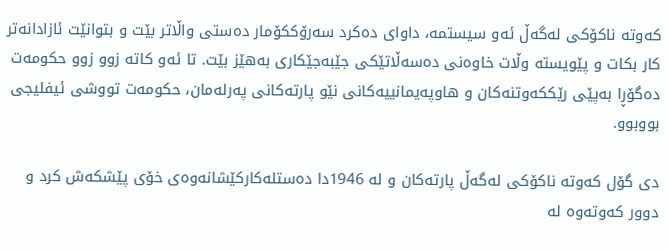کەوتە ناکۆکی لەگەڵ ئەو سیستمە، داوای دەکرد سەرۆککۆمار دەستی واڵاتر بێت و بتوانێت ئازادانەتر کار بکات و پێویستە وڵات خاوەنی دەسەڵاتێکی جێبەجێکاری بەهێز بێت. تا ئەو کاتە زوو زوو حکومەت دەگۆڕا بەپێی رێککەوتنەکان و هاوپەیمانییەکانی نێو پارتەکانی پەرلەمان، حکومەت تووشی ئیفلیجی بووبوو.

دی گۆل کەوتە ناکۆکی لەگەڵ پارتەکان و لە 1946دا دەستلەکارکێشانەوەی خۆی پێشکەش کرد و دوور کەوتەوە لە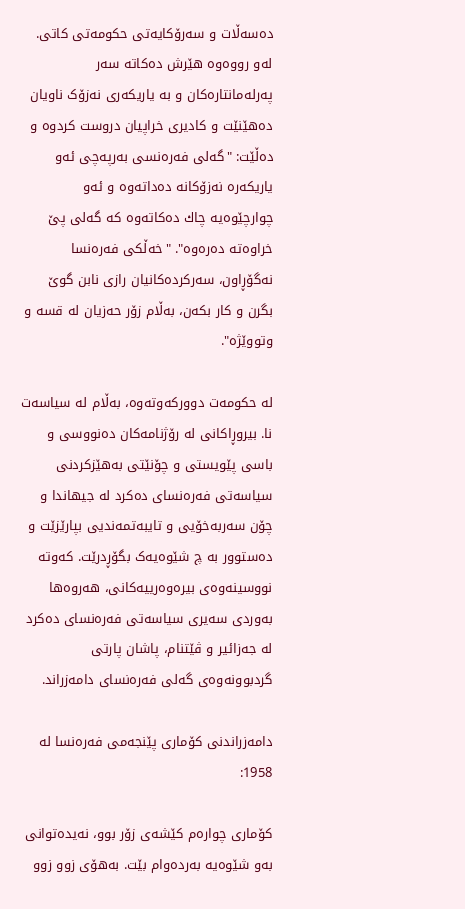دەسەڵات و سەرۆکایەتی حکومەتی کاتی. لەو رووەوە هێرش دەکاتە سەر پەرلەمانتارەکان و بە یاریکەری نەزۆک ناویان دەهێنێت و کادیری خراپیان دروست کردوە و دەڵێت: "گەلی فەرەنسی بەرپەچی ئەو یاریکەرە نەزۆکانە دەداتەوە و ئەو چوارچێوەیە چاك دەکاتەوە کە گەلی پێ خراوەتە دەرەوە". "خەڵکی فەرەنسا نەگۆڕاون، سەرکردەکانیان رازی نابن گوێ بگرن و کار بکەن، بەڵام زۆر حەزیان لە قسە و وتووێژە".

لە حکومەت دوورکەوتەوە، بەڵام لە سیاسەت نا. بیروڕاکانی لە رۆژنامەکان دەنووسی و باسی پێویستی و چۆنێتی بەهێزکردنی سیاسەتی فەرەنسای دەکرد لە جیهاندا و چۆن سەربەخۆیی و تایبەتمەندیی بپارێزێت و دەستوور بە چ شێوەیەک بگۆڕدرێت. کەوتە نووسینەوەی بیرەوەرییەکانی، هەروەها بەوردی سەیری سیاسەتی فەرەنسای دەکرد لە جەزائیر و ڤێتنام، پاشان پارتی گردبوونەوەی گەلی فەرەنسای دامەزراند.

دامەزراندنی کۆماری پێنجەمی فەرەنسا لە 1958:

کۆماری چوارەم کێشەی زۆر بوو، نەیدەتوانی بەو شێوەیە بەردەوام بێت. بەهۆی زوو زوو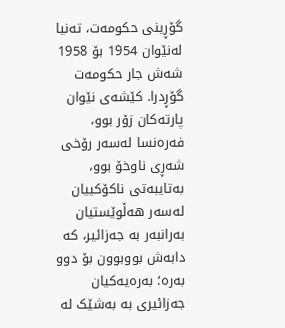گۆڕینی حکومەت، تەنیا لەنێوان 1954 بۆ 1958 شەش جار حکومەت گۆڕدرا. کێشەی نێوان پارتەکان زۆر بوو، فەرەنسا لەسەر رۆخی شەڕی ناوخۆ بوو، بەتایبەتی ناکۆکییان لەسەر هەڵوێستیان بەرانبەر بە جەزائیر، کە دابەش بووبوون بۆ دوو بەرە؛ بەرەیەکیان جەزائیری بە بەشێک لە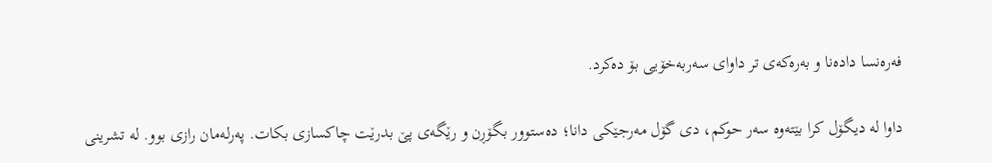فەرەنسا دادەنا و بەرەکەی تر داوای سەربەخۆیی بۆ دەکرد.

داوا لە دیگۆل کرا بێتەوە سەر حوکم، دی گۆل مەرجێکی دانا؛ دەستوور بگۆڕن و رێگەی پێ بدرێت چاکسازی بکات. پەرلەمان رازی بوو. لە تشرینی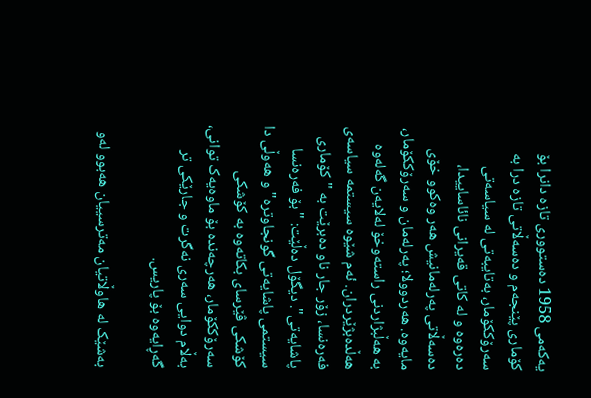یەکەمی 1958 دەستووری تازە دانرا بۆ کۆماری پێنجەم و دەسەڵاتی تازە درا بە سەرۆککۆمار، بەتایبەتی لە سیاسەتی دەرەوە و لە کاتی قەیرانی نائاساییدا، دەسەڵاتی پەرلەمانیش هەر وەکوو خۆی مایەوە. هەردوولا؛ پەرلەمان و سەرۆککۆمار، بە هەڵبژاردنی راستەوخۆ لەلایەن گەلەوە هەڵدەبژێردران. ئەم شێوە سیستمە سیاسەی فەرەنسا، زۆر جار ناو دەبرێت بە "کۆماری پاشایەتی". دیگۆل دەڵێت: "بۆ فەرەنسا سیستمی پاشایەتی گونجاوترە" و هەوڵی دا کۆشکی ڤێرسای بکاتەوە بە کۆشکی سەرۆککۆمار، هەرچەندە بۆ ماوەیەک توانی، بەڵام دوایی سەری نەگرت و جارێکی تر گەڕایەوە بۆ پاریس.

بەشێک لە هاوڵاتیان مەترسییان هەبوو لەو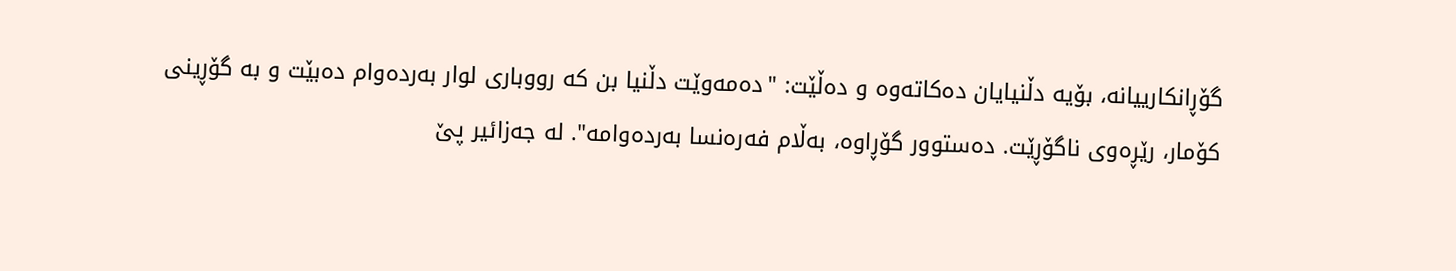گۆڕانکارییانە، بۆیە دڵنیایان دەکاتەوە و دەڵێت: "دەمەوێت دڵنیا بن کە رووباری لوار بەردەوام دەبێت و بە گۆڕینی کۆمار، رێڕەوی ناگۆڕێت. دەستوور گۆڕاوە، بەڵام فەرەنسا بەردەوامە". لە جەزائیر پێ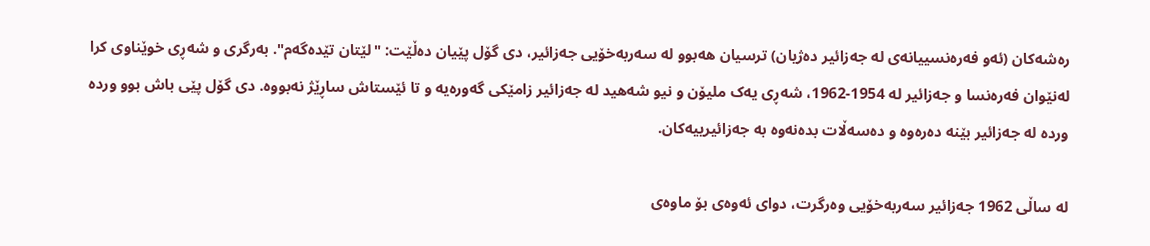رەشەکان (ئەو فەرەنسییانەی لە جەزائیر دەژیان) ترسیان هەبوو لە سەربەخۆیی جەزائیر، دی گۆل پێیان دەڵێت: "لێتان تێدەگەم". بەرگری و شەڕی خوێناوی کرا لەنێوان فەرەنسا و جەزائیر لە 1954-1962، شەڕی یەک ملیۆن و نیو شەهید لە جەزائیر زامێکی گەورەیە و تا ئێستاش ساڕێژ نەبووە. دی گۆل پێی باش بوو وردە وردە لە جەزائیر بێنە دەرەوە و دەسەڵات بدەنەوە بە جەزائیرییەکان.

لە ساڵی 1962 جەزائیر سەربەخۆیی وەرگرت، دوای ئەوەی بۆ ماوەی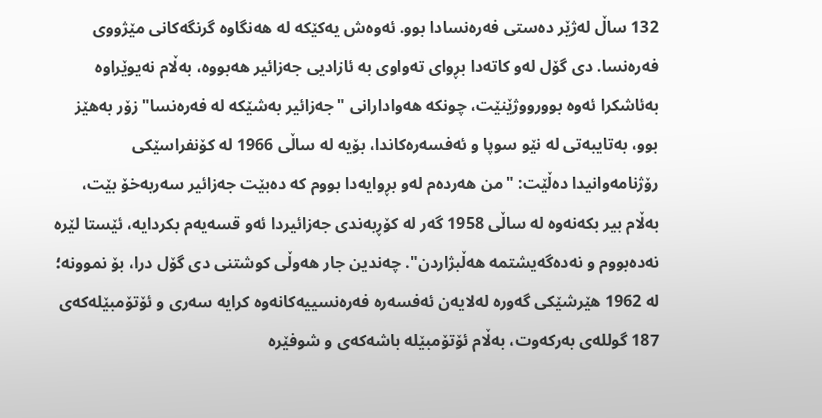132 ساڵ لەژێر دەستی فەرەنسادا بوو. ئەوەش یەکێکە لە هەنگاوە گرنگەکانی مێژووی فەرەنسا. دی گۆل لەو کاتەدا بڕوای تەواوی بە ئازادیی جەزائیر هەبووە، بەڵام نەیوێراوە بەئاشکرا ئەوە بوورووژێنێت، چونکە هەوادارانی "جەزائیر بەشێکە لە فەرەنسا" زۆر بەهێز بوو، بەتایبەتی لە نێو سوپا و ئەفسەرەکاندا، بۆیە لە ساڵی 1966 لە کۆنفراسێکی رۆژنامەوانیدا دەڵێت: "من هەردەم لەو بڕوایەدا بووم کە دەبێت جەزائیر سەربەخۆ بێت، بەڵام بیر بکەنەوە لە ساڵی 1958 گەر لە کۆڕبەندی جەزائیردا ئەو قسەیەم بکردایە، ئێستا لێرە نەدەبووم و نەدەگەیشتمە هەڵبژاردن". چەندین جار هەوڵی کوشتنی دی گۆل درا، بۆ نموونە؛ لە 1962 هێرشێکی گەورە لەلایەن ئەفسەرە فەرەنسییەکانەوە کرایە سەری و ئۆتۆمبێلەکەی 187 گوللەی بەرکەوت، بەڵام ئۆتۆمبێلە باشەکەی و شوفێرە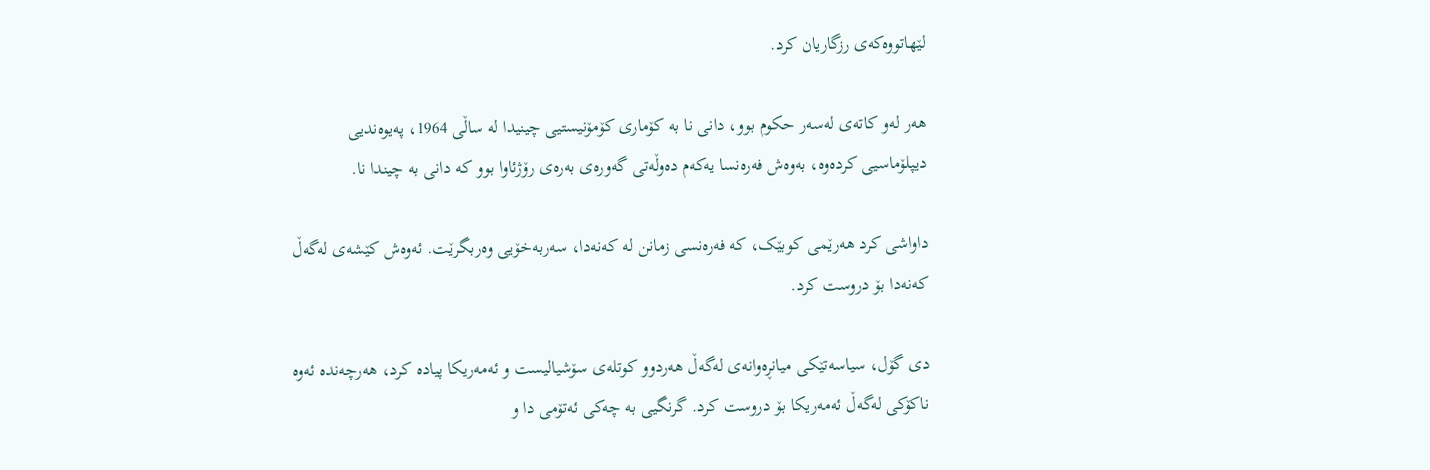لێهاتووەکەی رزگاریان کرد.

هەر لەو کاتەی لەسەر حکوم بوو، دانی نا بە کۆماری کۆمۆنیستیی چینیدا لە ساڵی 1964، پەیوەندیی دیپلۆماسیی کردەوە، بەوەش فەرەنسا یەکەم دەوڵەتی گەورەی بەرەی رۆژئاوا بوو کە دانی بە چیندا ‌نا.

داواشی کرد هەرێمی کوبێک، کە فەرەنسی زمانن لە کەنەدا، سەربەخۆیی وەربگرێت. ئەوەش کێشەی لەگەڵ کەنەدا بۆ دروست کرد.

دی گۆل، سیاسەتێکی میانڕەوانەی لەگەڵ هەردوو کوتلەی سۆشیالیست و ئەمەریکا پیادە کرد، هەرچەندە ئەوە ناکۆكی لەگەڵ ئەمەریکا بۆ دروست کرد. گرنگیی بە چەکی ئەتۆمی دا و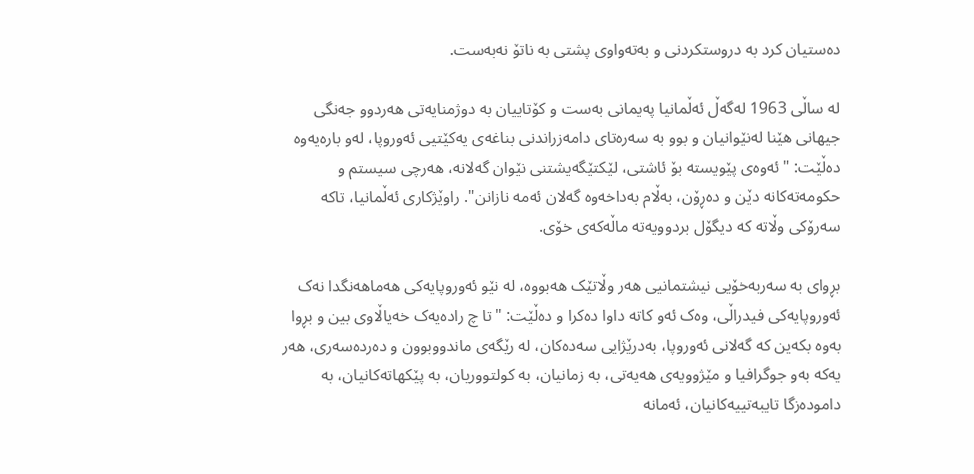دەستیان کرد بە دروستکردنی و بەتەواوی پشتی بە ناتۆ نەبەست.

لە ساڵی 1963 لەگەڵ ئەڵمانیا پەیمانی بەست و کۆتاییان بە دوژمنایەتی هەردوو جەنگی جیهانی هێنا لەنێوانیان و بوو بە سەرەتای دامەزراندنی بناغەی یەکێتیی ئەوروپا، لەو بارەیەوە دەڵێت: "ئەوەی پێویستە بۆ ئاشتی، لێکتێگەیشتنی نێوان گەلانە، هەرچی سیستم و حکومەتەکانە دێن و دەڕۆن، بەڵام بەداخەوە گەلان ئەمە نازانن". راوێژکاری ئەڵمانیا، تاکە سەرۆکی وڵاتە کە دیگۆل بردوویەتە ماڵەکەی خۆی.

بڕوای بە سەربەخۆیی نیشتمانیی هەر وڵاتێک هەبووە، لە نێو ئەوروپایەکی هەماهەنگدا نەک ئەوروپایەکی فیدراڵی، وەک ئەو کاتە داوا دەکرا و دەڵێت: "تا چ رادەیەک خەیاڵاوی بین و بڕوا بەوە بکەین کە گەلانی ئەوروپا، بەدرێژایی سەدەکان، لە رێگەی ماندووبوون و دەردەسەری، هەر یەکە بەو جوگرافیا و مێژوویەی هەیەتی، بە زمانیان، بە کولتووریان، بە پێکهاتەکانیان، بە دامودەزگا تایبەتییەکانیان، ئەمانە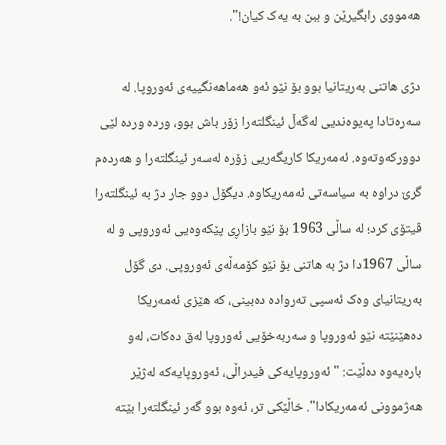هەمووی رابگیرێن و ببن بە یەک کیان!".

دژی هاتنی بەریتانیا بوو بۆ نێو ئەو هەماهەنگییەی ئەوروپا. لە سەرەتادا پەیوەندیی لەگەڵ ئینگلتەرا زۆر باش بوو، وردە وردە لێی دوورکەوتەوە. ئەمەریکا کاریگەریی زۆرە لەسەر ئینگلتەرا و هەردەم گرێ دراوە بە سیاسەتی ئەمەریکاوە. دیگۆل دوو جار دژ بە ئینگلتەرا ڤیتۆی کرد؛ لە ساڵی 1963 بۆ نێو بازاڕی پێکەوەیی ئەوروپی و لە ساڵی 1967دا دژ بە هاتنی بۆ نێو کۆمەڵەی ئەوروپی. دی گۆل بەریتانیای وەک ئەسپی تەروادە دەبینی، کە هێزی ئەمەریکا دەهێنێتە نێو ئەوروپا و سەربەخۆیی ئەوروپا لەق دەکات، لەو بارەیەوە دەڵێت: "ئەوروپایەکی فیدراڵی، ئەوروپایەکە لەژێر هەژموونی ئەمەریکادا". خاڵێکی تر، ئەوە بوو گەر ئینگلتەرا بێتە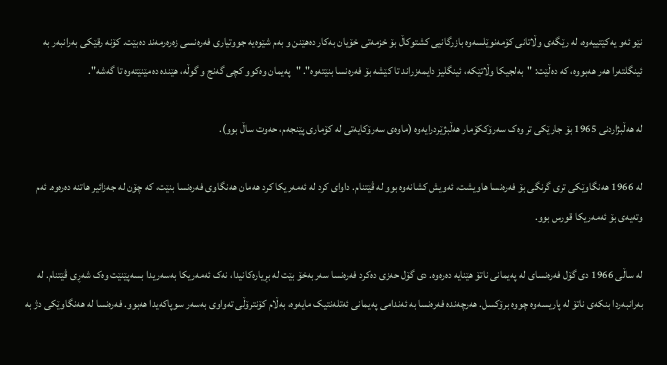نێو ئەو یەکێتییەوە، لە رێگەی وڵاتانی کۆمەنوێلسەوە بازرگانیی کشتوکاڵ بۆ خزمەتی خۆیان بەکار دەهێنن و بەم شێوەیە جووتیاری فەرەنسی زەرەرمەند دەبێت. کۆنە رقێکی بەرانبەر بە ئینگلتەرا هەر هەبووە، کە دەڵێت: "بەلجیکا وڵاتێکە، ئینگلیز دایمەزراند تا کێشە بۆ فەرەنسا بنێتەوە". "پەیمان وەکوو کچی گەنج و گوڵە، هێندە دەمێنێتەوە تا گەشە".

لە هەڵبژاردنی 1965 بۆ جارێکی تر وەک سەرۆککۆمار هەڵبژێردرایەوە (ماوەی سەرۆکایەتی لە کۆماری پێنجەم، حەوت ساڵ بوو).

لە 1966 هەنگاوێکی تری گرنگی بۆ فەرەنسا هاویشت، ئەویش کشانەوە بوو لە ڤێتنام. داوای کرد لە ئەمەریکا کرد هەمان هەنگاوی فەرەنسا بنێت، کە چۆن لە جەزائیر هاتنە دەرەوە. ئەم وتەیەی بۆ ئەمەریکا قورس بوو.

لە ساڵی 1966 دی گۆل فەرەنسای لە پەیمانی ناتۆ هێنایە دەرەوە. دی گۆل حەزی دەکرد فەرەنسا سەربەخۆ بێت لە بڕیارەکانیدا، نەک ئەمەریکا بەسەریدا بسەپێنێت وەک شەڕی ڤێتنام. لە بەرانبەردا بنکەی ناتۆ لە پاریسەوە چووە برۆکسل. هەرچەندە فەرەنسا بە ئەندامی پەیمانی ئەتلەنتیک مایەوە، بەڵام کۆنترۆڵی تەواوی بەسەر سوپاکەیدا هەبوو. فەرەنسا لە هەنگاوێکی دژ بە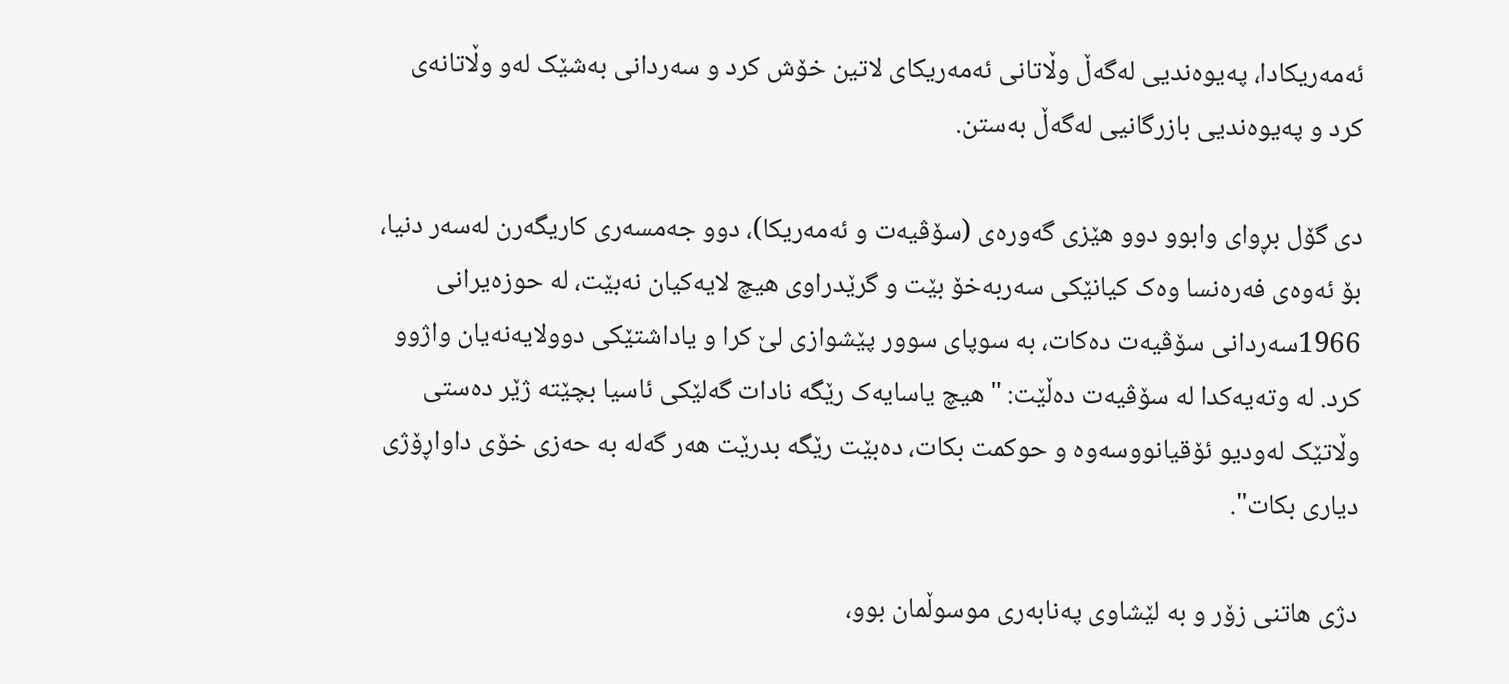ئەمەریکادا، پەیوەندیی لەگەڵ وڵاتانی ئەمەریکای لاتین خۆش کرد و سەردانی بەشێک لەو وڵاتانەی کرد و پەیوەندیی بازرگانیی لەگەڵ بەستن.

دی گۆل بڕوای وابوو دوو هێزی گەورەی (سۆڤیەت و ئەمەریکا)، دوو جەمسەری کاریگەرن لەسەر دنیا، بۆ ئەوەی فەرەنسا وەک کیانێکی سەربەخۆ بێت و گرێدراوی هیچ لایەکیان نەبێت، لە حوزەیرانی 1966سەردانی سۆڤیەت دەکات، بە سوپای سوور پێشوازی لێ کرا و یاداشتێکی دوولایەنەیان واژوو کرد. لە وتەیەکدا لە سۆڤیەت دەڵێت: "هیچ یاسایەک رێگە نادات گەلێکی ئاسیا بچێتە ژێر دەستی وڵاتێک لەودیو ئۆقیانووسەوە و حوکمت بکات، دەبێت رێگە بدرێت هەر گەلە بە حەزی خۆی داواڕۆژی دیاری بکات".

دژی هاتنی زۆر و بە لێشاوی پەنابەری موسوڵمان بوو،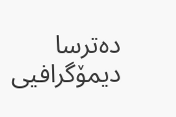دەترسا دیمۆگرافیی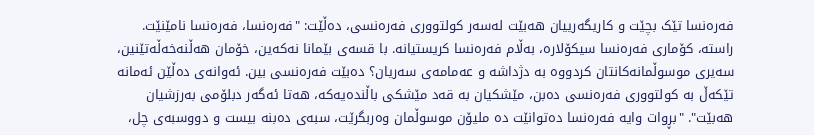فەرەنسا تێک بچێت و کاریگەرییان هەبێت لەسەر کولتووری فەرەنسی، دەڵێت: "فەرەنسا، فەرەنسا نامێنێت. راستە، کۆماری فەرەنسا سیکۆلارە، بەڵام فەرەنسا کریستیانە. با قسەی بێمانا نەکەین، خۆمان هەڵنەخەڵەتێنین، سەیری موسوڵمانەکانتان کردووە بە دژداشە و عەمامەی سەریان؟ دەبێت فەرەنسی بین. ئەوانەی دەڵێن ئەمانە تێکەڵ بە کولتووری فەرەنسی دەبن، مێشکیان بە قەد مێشکی باڵندەیەکە، هەتا ئەگەر دبلۆمی بەرزشیان هەبێت". "بڕوات وایە فەرەنسا دەتوانێت دە ملیۆن موسوڵمان وەربگرێت، سبەی دەبنە بیست و دووسبەی چل،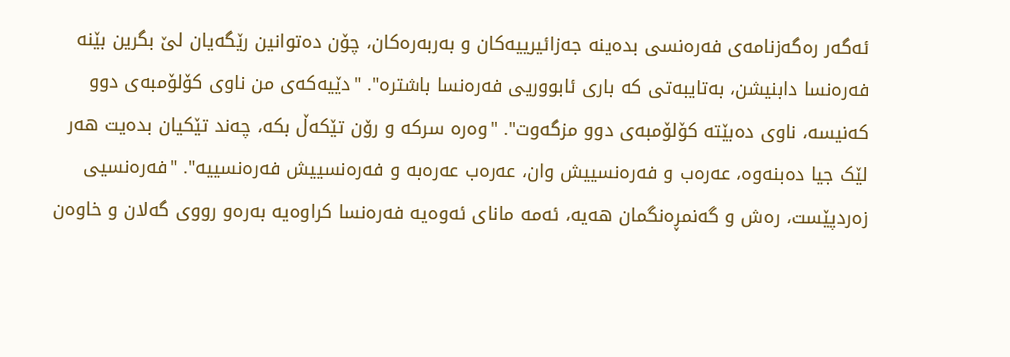ئەگەر رەگەزنامەی فەرەنسی بدەینە جەزائیرییەکان و بەربەرەکان، چۆن دەتوانین رێگەیان لێ بگرین بێنە فەرەنسا دابنیشن، بەتایبەتی کە باری ئابووریی فەرەنسا باشترە". "دێیەکەی من ناوی کۆلۆمبەی دوو کەنیسە، ناوی دەبێتە کۆلۆمبەی دوو مزگەوت". "وەرە سرکە و رۆن تێکەڵ بکە، چەند تێکیان بدەیت هەر لێک جیا دەبنەوە، عەرەب و فەرەنسییش وان، عەرەب عەرەبە و فەرەنسییش فەرەنسییە". "فەرەنسیی زەردپێست، رەش و گەنمڕەنگمان هەیە، ئەمە مانای ئەوەیە فەرەنسا کراوەیە بەرەو رووی گەلان و خاوەن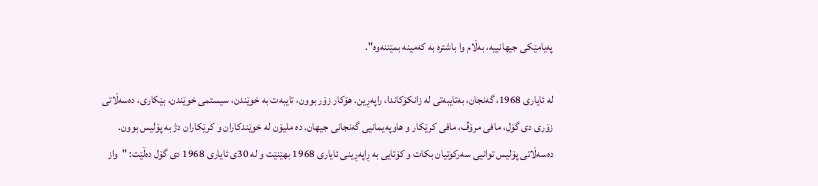پەیامێکی جیهانییە، بەڵام وا باشترە بە کەمینە بمێننەوە".

لە ئایاری 1968، گەنجان، بەتایبەتی لە زانکۆکاندا، راپەڕین. هۆکار زۆر بوون، تایبەت بە خوێندن، سیستمی خوێندن، بێکاری، دەسەڵاتی زۆری دی گۆل، مافی مرۆڤ، مافی کرێکار و هاوپەیمانیی گەنجانی جیهان. دە ملیۆن لە خوێندکاران و کرێکاران دژ بە پۆلیس بوون. دەسەڵاتی پۆلیس توانیی سەرکوتیان بکات و کۆتایی بە ڕاپەڕینی ئایاری 1968 بهێنێت و لە 30ی ئایاری 1968 دی گۆل دەڵێت: "واز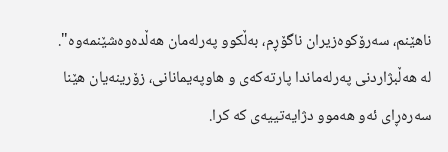ناهێنم، سەرۆکوەزیران ناگۆڕم، بەڵکوو پەرلەمان هەڵدەوەشێنمەوە". لە هەڵبژاردنی پەرلەماندا پارتەکەی و هاوپەیمانانی، زۆرینەیان هێنا سەرەڕای ئەو هەموو دژایەتییەی کە کرا.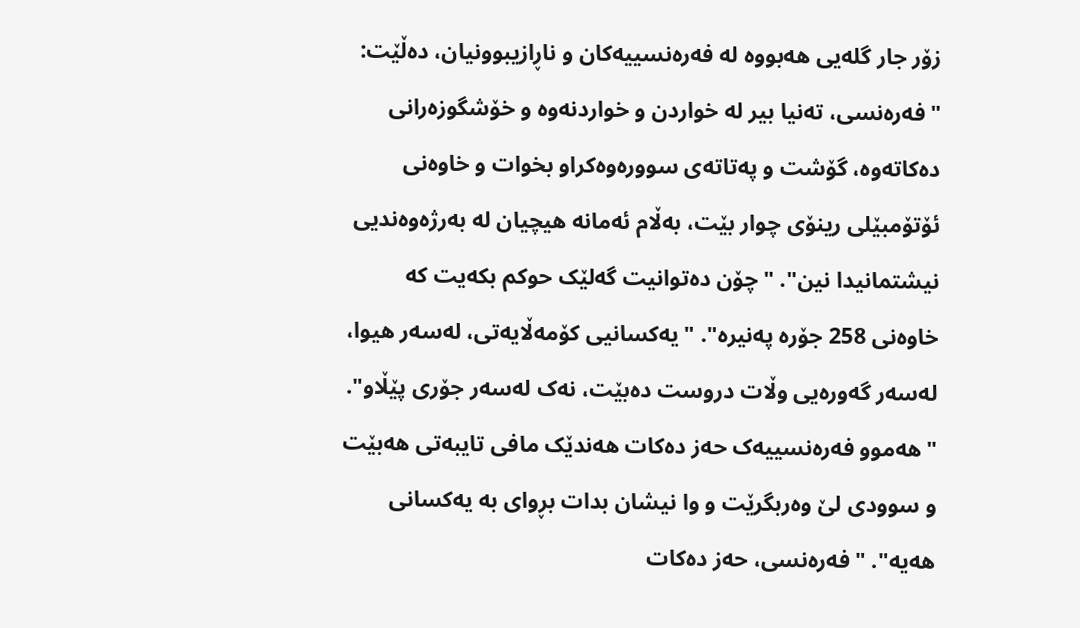زۆر جار گلەیی هەبووە لە فەرەنسییەکان و ناڕازیبوونیان، دەڵێت: "فەرەنسی، تەنیا بیر لە خواردن و خواردنەوە و خۆشگوزەرانی دەکاتەوە، گۆشت و پەتاتەی سوورەوەکراو بخوات و خاوەنی ئۆتۆمبێلی رینۆی چوار بێت، بەڵام ئەمانە هیچیان لە بەرژەوەندیی نیشتمانیدا نین". "چۆن دەتوانیت گەلێک حوکم بکەیت کە خاوەنی 258 جۆرە پەنیرە". "یەکسانیی کۆمەڵایەتی، لەسەر هیوا، لەسەر گەورەیی وڵات دروست دەبێت، نەک لەسەر جۆری پێڵاو". "هەموو فەرەنسییەک حەز دەکات هەندێک مافی تایبەتی هەبێت و سوودی لێ وەربگرێت و وا نیشان بدات بڕوای بە یەکسانی هەیە". "فەرەنسی، حەز دەکات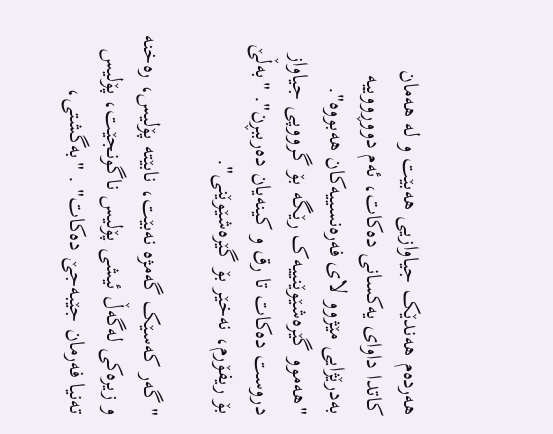هەردەم هەندێک جیاوازیی هەبێت و لە هەمان کاتدا داوای یەکسانی دەکات، ئەم دووڕووییە بەدرێژایی مێژوو لای فەرەنسییەکان هەبووە". "هەموو گێرەشێوێنییەک رێگە بۆ گرووپی جیاواز دروست دەکات تا رق و کینەیان دەرببڕن". "بەڵێ بۆ ریفۆرم، نەخێر بۆ گێرەشێوێنی".

"گەر کەسێک گەمژە نەبێت، نابێتە پۆلیس، رەخنە و زیرەکی لەگەڵ ئیشی پۆلیس ناگونجێت، پۆلیس تەنیا فەرمان جێبەجێ دەکات" . "بەگشتی،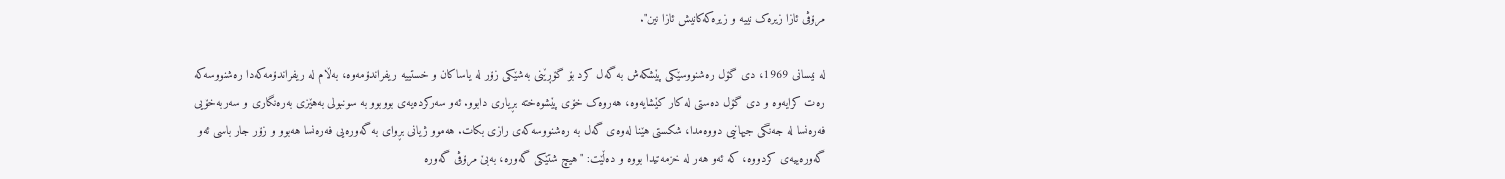مرۆڤی ئازا زیرەک نییە و زیرەکەکانیش ئازا نین".

لە نیسانی 1969، دی گۆل رەشنووسێکی پێشکەش بە گەل کرد بۆ گۆڕێنی بەشێکی زۆر لە یاساکان و خستییە ریفراندۆمەوە، بەڵام لە ریفراندۆمەکەدا رەشنووسەکە رەت کرایەوە و دی گۆل دەستی لە کار کێشایەوە، هەروەک خۆی پێشوەختە بڕیاری دابوو. ئەو سەرکردەیەی بووبوو بە سونبولی بەهێزی بەرەنگاری و سەربەخۆیی فەرەنسا لە جەنگی جیهانیی دووەمدا، شکستی هێنا لەوەی گەل بە رەشنووسەکەی رازی بکات. هەموو ژیانی بڕوای بە گەورەیی فەرەنسا هەبوو و زۆر جار باسی ئەو گەورەییەی کردووە، کە ئەو هەر لە خزمەتیدا بووە و دەڵێت: "هیچ شتێکی گەورە، بەبێ مرۆڤی گەورە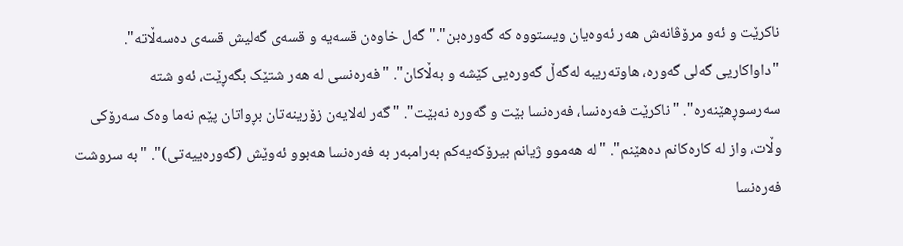ناکرێت و ئەو مرۆڤانەش هەر ئەوەیان ویستووە کە گەورەبن"."گەل خاوەن قسەیە و قسەی گەلیش قسەی دەسەڵاتە". "داواکاریی گەلی گەورە، هاوتەریبە لەگەڵ گەورەیی کێشە و بەڵاکان". "فەرەنسی لە هەر شتێک بگەڕێت، ئەو شتە سەرسوڕهێنەرە". "ناکرێت فەرەنسا، فەرەنسا بێت و گەورە نەبێت". "گەر لەلایەن زۆرینەتان بڕواتان پێم نەما وەک سەرۆکی وڵات، واز لە کارەکانم دەهێنم". "لە هەموو ژیانم بیرۆکەیەکم بەرامبەر بە فەرەنسا هەبوو ئەوێش (گەورەییەتی)". "بە سروشت فەرەنسا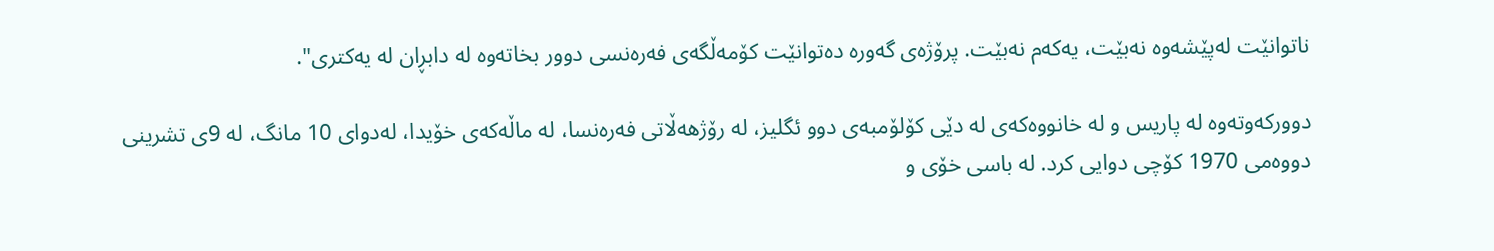ناتوانێت لەپێشەوە نەبێت، یەکەم نەبێت. پرۆژەی گەورە دەتوانێت کۆمەڵگەی فەرەنسی دوور بخاتەوە لە دابڕان لە یەکتری".

دوورکەوتەوە لە پاریس و لە خانووەکەی لە دێی کۆلۆمبەی دوو ئگلیز، لە رۆژهەڵاتی فەرەنسا، لە ماڵەکەی خۆیدا، لەدوای 10 مانگ، لە 9ی تشرینی دووەمی 1970 کۆچی دوایی کرد. لە باسی خۆی و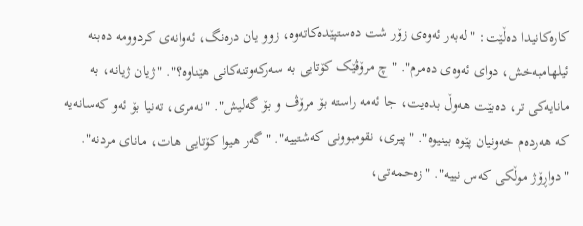کارەکانیدا دەڵێت: "لەبەر ئەوەی زۆر شت دەستپێدەکاتەوە، زوو یان درەنگ، ئەوانەی کردوومە دەبنە ئیلهامبەخش، دوای ئەوەی دەمرم". "چ مرۆڤێک کۆتایی بە سەرکەوتنەکانی هێناوە؟". "ژیان ژیانە، بە مانایەکی تر، دەبێت هەوڵ بدەیت، جا ئەمە راستە بۆ مرۆڤ و بۆ گەلیش". "نەمری، تەنیا بۆ ئەو کەسانەیە کە هەردەم خەونیان پێوە بینیوە". "پیری، نقومبوونی کەشتییە". "گەر هیوا کۆتایی هات، مانای مردنە". "دواڕۆژ موڵکی کەس نییە". "زەحمەتی،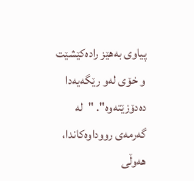پیاوی بەهێز رادەکێشێت و خۆی لەو رێگەیەدا دەدۆزێتەوە". "لە گەرمەی رووداوەکاندا، هەوڵی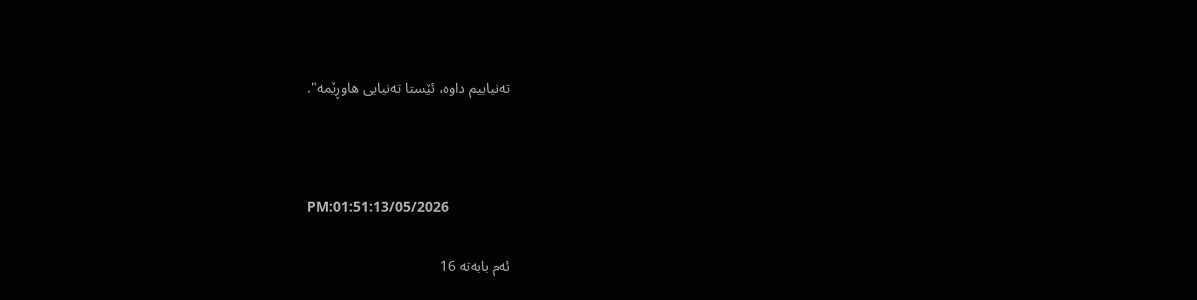تەنیاییم داوە، ئێستا تەنیایی هاوڕێمە".



PM:01:51:13/05/2026

ئه‌م بابه‌ته 16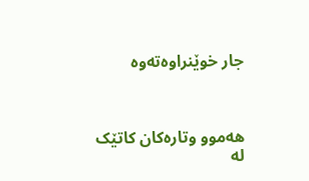جار خوێنراوه‌ته‌وه‌‌



هەموو وتارەکان کاتێک لە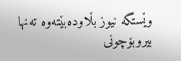وێستگە نیوز بڵاودەبێتەوە تەنها بیروبۆچونی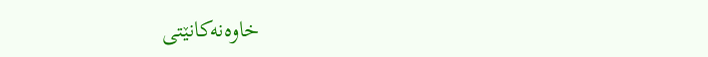خاوەنەکانێتی